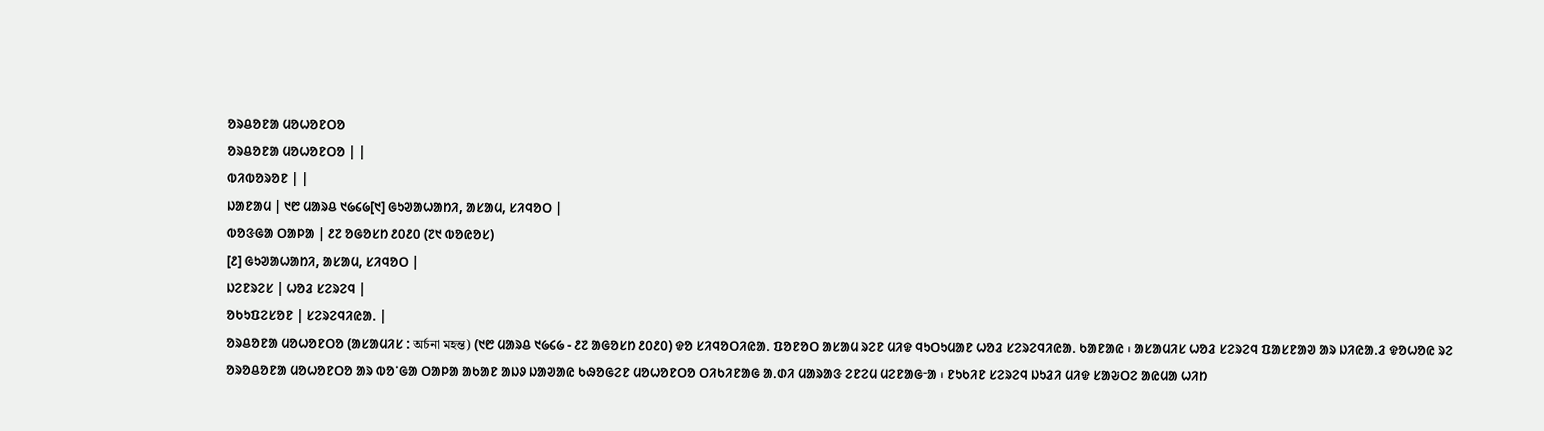ᱚᱨᱪᱚᱱᱟ ᱢᱚᱦᱚᱱᱛᱚ
ᱚᱨᱪᱚᱱᱟ ᱢᱚᱦᱚᱱᱛᱚ | |
ᱵᱤᱵᱚᱨᱚᱱ | |
ᱡᱟᱱᱟᱢ | ᱑᱘ ᱢᱟᱨᱪ ᱑᱙᱔᱙[᱑] ᱜᱩᱣᱟᱦᱟᱴᱤ, ᱟᱥᱟᱢ, ᱥᱤᱧᱚᱛ |
ᱵᱚᱝᱜᱟ ᱛᱟᱞᱟ | ᱒᱗ ᱚᱜᱚᱥᱴ ᱒᱐᱒᱐ (᱗᱑ ᱵᱚᱭᱚᱥ)
[᱒] ᱜᱩᱣᱟᱦᱟᱴᱤ, ᱟᱥᱟᱢ, ᱥᱤᱧᱚᱛ |
ᱡᱮᱱᱨᱮᱥ | ᱦᱚᱲ ᱥᱮᱨᱮᱧ |
ᱚᱠᱩᱯᱮᱥᱚᱱ | ᱥᱮᱨᱮᱧᱤᱭᱟᱹ |
ᱚᱨᱪᱚᱱᱟ ᱢᱚᱦᱚᱱᱛᱚ (ᱟᱥᱟᱢᱤᱥ : অৰ্চনা মহন্ত) (᱑᱘ ᱢᱟᱨᱪ ᱑᱙᱔᱙ - ᱒᱗ ᱟᱜᱚᱥᱴ ᱒᱐᱒᱐) ᱫᱚ ᱥᱤᱧᱚᱛᱤᱭᱟᱹ ᱯᱚᱱᱚᱛ ᱟᱥᱟᱢ ᱨᱮᱱ ᱢᱤᱫ ᱧᱩᱛᱩᱢᱟᱱ ᱦᱚᱲ ᱥᱮᱨᱮᱧᱤᱭᱟᱹ ᱠᱟᱱᱟᱭ ᱾ ᱟᱥᱟᱢᱤᱥ ᱦᱚᱲ ᱥᱮᱨᱮᱧ ᱯᱟᱥᱱᱟᱣ ᱟᱨ ᱡᱤᱭᱟᱹᱲ ᱫᱚᱦᱚᱭ ᱨᱮ ᱚᱨᱚᱪᱚᱱᱟ ᱢᱚᱦᱚᱱᱛᱚ ᱟᱨ ᱵᱚᱸᱜᱟ ᱛᱟᱞᱟ ᱟᱠᱟᱱ ᱟᱡᱽ ᱡᱟᱣᱟᱭ ᱠᱷᱚᱜᱮᱱ ᱢᱚᱦᱚᱱᱛᱚ ᱛᱤᱠᱤᱱᱟᱜ ᱟᱹᱰᱤ ᱢᱟᱨᱟᱝ ᱮᱱᱮᱢ ᱢᱮᱱᱟᱜᱼᱟ ᱾ ᱱᱩᱠᱤᱱ ᱥᱮᱨᱮᱧ ᱡᱩᱲᱤ ᱢᱤᱫ ᱥᱟᱶᱛᱮ ᱟᱭᱢᱟ ᱦᱤᱴ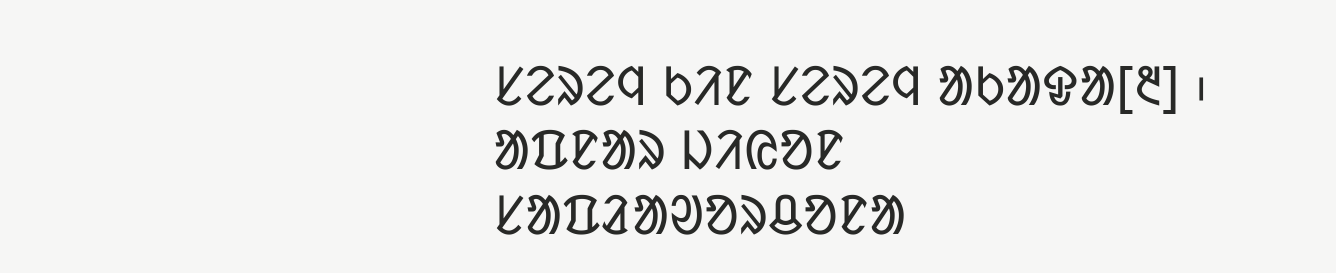ᱥᱮᱨᱮᱧ ᱠᱤᱱ ᱥᱮᱨᱮᱧ ᱟᱠᱟᱫᱟ[᱓] ᱾
ᱟᱯᱱᱟᱨ ᱡᱤᱭᱚᱱ
ᱥᱟᱯᱲᱟᱣᱚᱨᱪᱚᱱᱟ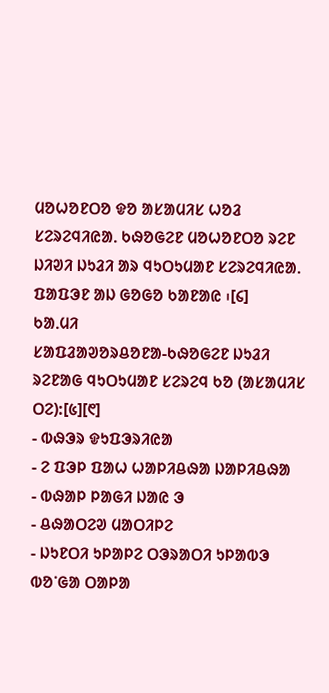ᱢᱚᱦᱚᱱᱛᱚ ᱫᱚ ᱟᱥᱟᱢᱤᱥ ᱦᱚᱲ ᱥᱮᱨᱮᱧᱤᱭᱟᱹ ᱠᱷᱚᱜᱮᱱ ᱢᱚᱦᱚᱱᱛᱚ ᱨᱮᱱ ᱡᱤᱣᱤ ᱡᱩᱲᱤ ᱟᱨ ᱧᱩᱛᱩᱢᱟᱱ ᱥᱮᱨᱮᱧᱤᱭᱟᱹ ᱯᱟᱯᱳᱱ ᱟᱡ ᱜᱚᱜᱚ ᱠᱟᱱᱟᱭ ᱾[᱔]
ᱠᱟᱹᱢᱤ
ᱥᱟᱯᱲᱟᱣᱚᱨᱪᱚᱱᱟ-ᱠᱷᱚᱜᱮᱱ ᱡᱩᱲᱤ ᱨᱮᱱᱟᱜ ᱧᱩᱛᱩᱢᱟᱱ ᱥᱮᱨᱮᱧ ᱠᱚ (ᱟᱥᱟᱢᱤᱥ ᱛᱮ):[᱕][᱖]
- ᱵᱷᱳᱨ ᱫᱩᱯᱳᱨᱤᱭᱟ
- ᱮ ᱯᱳᱞ ᱯᱟᱦ ᱦᱟᱞᱤᱪᱷᱟ ᱡᱟᱞᱤᱪᱷᱟ
- ᱵᱷᱟᱞ ᱞᱟᱜᱤ ᱡᱟᱭ ᱳ
- ᱪᱷᱟᱛᱮᱣ ᱢᱟᱛᱤᱞᱮ
- ᱡᱩᱱᱛᱤ ᱩᱞᱟᱞᱮ ᱛᱳᱨᱟᱛᱤ ᱩᱞᱟᱵᱳ
ᱵᱚᱸᱜᱟ ᱛᱟᱞᱟ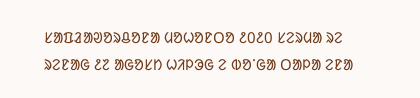ᱥᱟᱯᱲᱟᱣᱚᱨᱪᱚᱱᱟ ᱢᱚᱦᱚᱱᱛᱚ ᱒᱐᱒᱐ ᱥᱮᱨᱢᱟ ᱨᱮ ᱨᱮᱱᱟᱜ ᱒᱗ ᱟᱜᱚᱥᱴ ᱦᱤᱞᱳᱜ ᱮ ᱵᱚᱸᱜᱟ ᱛᱟᱞᱟ ᱮᱱᱟ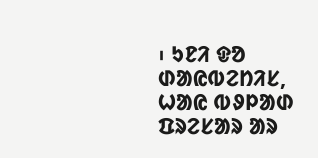᱾ ᱩᱱᱤ ᱫᱚ ᱰᱟᱭᱵᱮᱴᱤᱥ, ᱦᱟᱭ ᱵᱽᱞᱟᱰ ᱯᱨᱮᱥᱟᱨ ᱟᱨ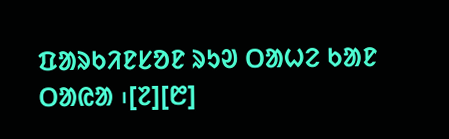ᱯᱟᱨᱠᱤᱱᱥᱚᱱ ᱨᱩᱣ ᱛᱟᱦᱮ ᱠᱟᱱ ᱛᱟᱭᱟ ᱾[᱗][᱘]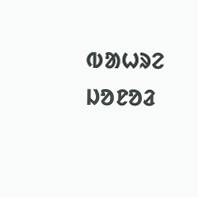ᱵᱟᱦᱨᱮ ᱡᱚᱱᱚᱲ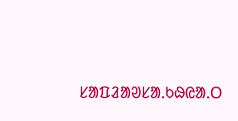ᱥᱟᱯᱲᱟᱣᱥᱟᱹᱠᱷᱭᱟᱹᱛ